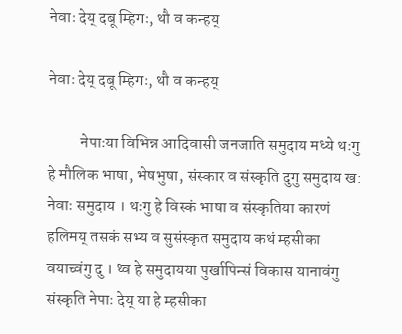नेवाः देय् दबू म्हिगः, थौ व कन्हय्

नेवाः देय् दबू म्हिगः, थौ व कन्हय्

          नेपाःया विभिन्न आदिवासी जनजाति समुदाय मध्ये थःगु हे मौलिक भाषा, भेषभुषा, संस्कार व संस्कृति दुगु समुदाय ख: नेवाः समुदाय । थःगु हे विस्कं भाषा व संस्कृतिया कारणं हलिमय् तसकं सभ्य व सुसंस्कृत समुदाय कथं म्हसीका वयाच्वंगु दु । थ्व हे समुदायया पुर्खापिन्सं विकास यानावंगु संस्कृति नेपाः देय् या हे म्हसीका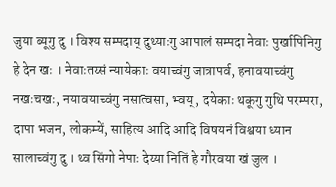जुया ब्यूगु दु । विश्य सम्पदाय् दुथ्याःगु आपालं सम्पदा नेवाः पुर्खापिनिगु हे देन खः । नेवाःतय्सं न्यायेकाः वयाच्वंगु जात्रापर्व, हनावयाच्वंगु नखःचखः, नयावयाच्वंगु नसात्वसा, भ्वय्, दयेकाः थकूगु गुथि परम्परा, दापा भजन, लोकम्यें, साहित्य आदि आदि विषयनं विश्वया ध्यान सालाच्वंगु दु । थ्व सिंगो नेपाः देय्या नितिं हे गौरवया खं जुल ।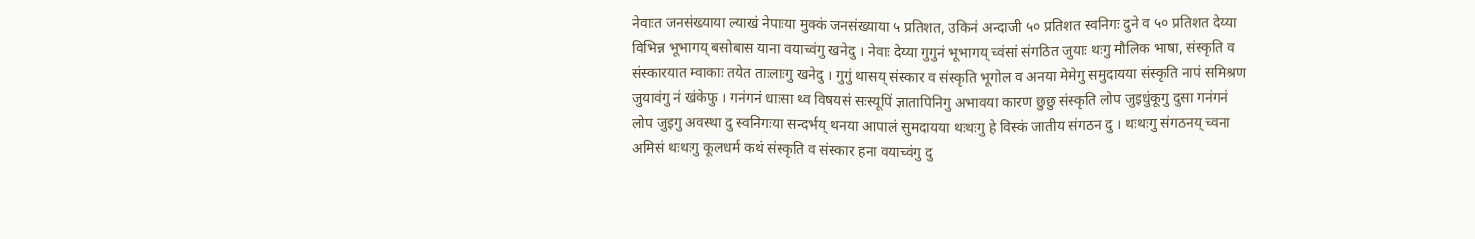नेवाःत जनसंख्याया ल्याखं नेपाःया मुक्कं जनसंख्याया ५ प्रतिशत, उकिनं अन्दाजी ५० प्रतिशत स्वनिगः दुने व ५० प्रतिशत देय्या विभिन्न भूभागय् बसोबास याना वयाच्वंगु खनेदु । नेवाः देय्या गुगुनं भूभागय् च्वंसां संगठित जुयाः थःगु मौलिक भाषा, संस्कृति व संस्कारयात म्वाकाः तयेत ताःलाःगु खनेदु । गुगुं थासय् संस्कार व संस्कृति भूगोल व अनया मेमेगु समुदायया संस्कृति नापं समिश्रण जुयावंगु नं खंकेफु । गनंगनं धाःसा थ्व विषयसं सःस्यूपिं ज्ञातापिनिगु अभावया कारण छुछु संस्कृति लोप जुइधुंकूगु दुसा गनंगनं लोप जुइगु अवस्था दु स्वनिगःया सन्दर्भय् थनया आपालं सुमदायया थःथःगु हे विस्कं जातीय संगठन दु । थःथःगु संगठनय् च्वना अमिसं थःथःगु कूलधर्म कथं संस्कृति व संस्कार हना वयाच्वंगु दु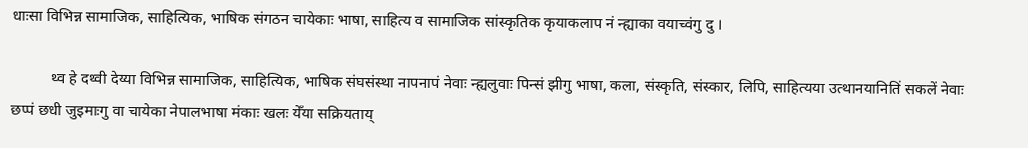धाःसा विभिन्न सामाजिक, साहित्यिक, भाषिक संगठन चायेकाः भाषा, साहित्य व सामाजिक सांस्कृतिक कृयाकलाप नं न्ह्याका वयाच्वंगु दु ।

          थ्व हे दथ्वी देय्या विभिन्न सामाजिक, साहित्यिक, भाषिक संघसंस्था नापनापं नेवाः न्ह्यलुवाः पिन्सं झीगु भाषा, कला, संस्कृति, संस्कार, लिपि, साहित्यया उत्थानयानितिं सकलें नेवाः छप्पं छधी जुइमाःगु वा चायेका नेपालभाषा मंकाः खलः येँया सक्रियताय्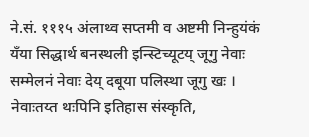ने.सं. १११५ अंलाथ्व सप्तमी व अष्टमी निन्हुयंकं यँया सिद्धार्थ बनस्थली इन्स्टिच्यूटय् जूगु नेवाः सम्मेलनं नेवाः देय् दबूया पलिस्था जूगु खः । नेवाःतय्त थःपिनि इतिहास संस्कृति,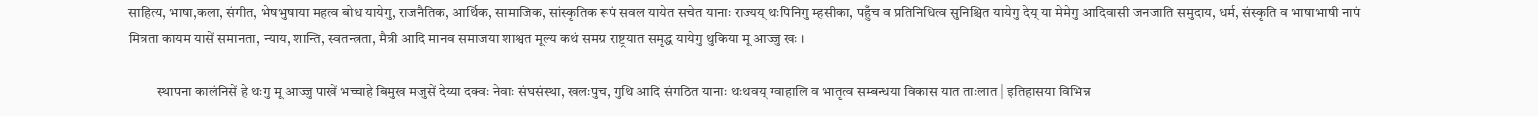साहित्य, भाषा,कला, संगीत, भेषभुषाया महत्व बोध यायेगु, राजनैतिक, आर्थिक, सामाजिक, सांस्कृतिक रूपं सवल यायेत सचेत यानाः राज्यय् थःपिनिगु म्हसीका, पहुँच व प्रतिनिधित्व सुनिश्चित यायेगु देय् या मेमेगु आदिवासी जनजाति समुदाय, धर्म, संस्कृति व भाषाभाषी नापं मित्रता कायम यासें समानता, न्याय, शान्ति, स्वतन्त्रता, मैत्री आदि मानव समाजया शाश्वत मूल्य कथं समग्र राष्ट्रयात समृद्ध यायेगु थुकिया मू आज्जु खः ।

          स्थापना कालंनिसें हे थःगु मू आज्जु पाखें भच्चाहे बिमुख मजुसें देय्या दक्वः नेवाः संघसंस्था, खलःपुच, गुथि आदि संगठित यानाः थःथवय् ग्वाहालि व भातृत्व सम्बन्धया विकास यात ताःलात | इतिहासया विभिन्न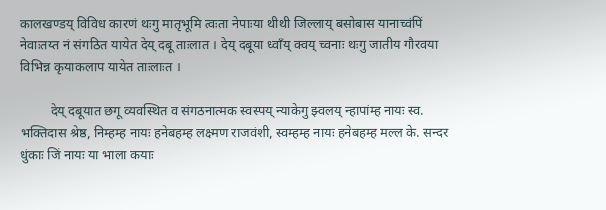कालखण्डय् विविध कारणं थःगु मातृभूमि त्वःता नेपाःया थीथी जिल्लाय् बसोबास यानाच्वंपिं नेवाःतय्त नं संगठित यायेत देय् दबू ताःलात । देय् दबूया ध्वाँय् क्वय् च्वनाः थःगु जातीय गौरवया विभिन्न कृयाकलाप यायेत ताःलाःत ।

         देय् दबूयात छगू व्यवस्थित व संगठनात्मक स्वस्पय् न्याकेगु झ्वलय् न्हापांम्ह नायः स्व. भक्तिदास श्रेष्ठ, निम्हम्ह नायः हनेबहम्ह लक्ष्मण राजवंशी, स्वम्हम्ह नायः हनेबहम्ह मल्ल के. सन्दर धुंकाः जिं नायः या भाला कयाः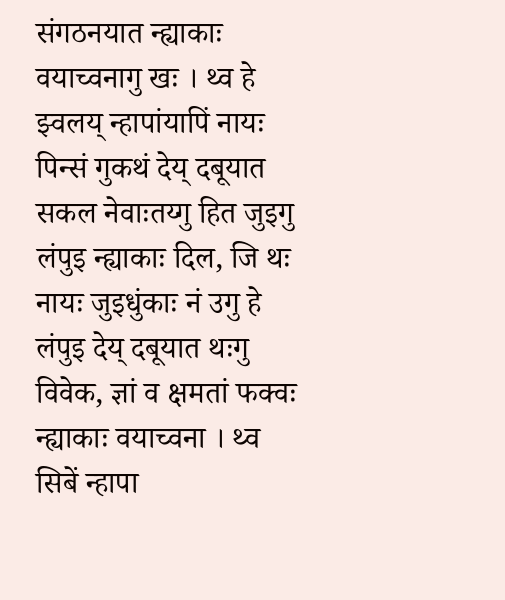संगठनयात न्ह्याकाः वयाच्वनागु खः । थ्व हे झ्वलय् न्हापांयापिं नायः पिन्सं गुकथं देय् दबूयात सकल नेवाःतय्गु हित जुइगु लंपुइ न्ह्याकाः दिल, जि थः नायः जुइधुंकाः नं उगु हे लंपुइ देय् दबूयात थःगु विवेक, ज्ञां व क्षमतां फक्वः न्ह्याकाः वयाच्वना । थ्व सिबें न्हापा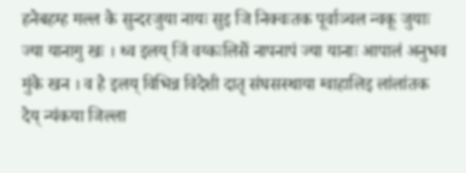हनेबहम्ह मल्ल के सुन्दरजुया नायः सुइ जि निक्वःतक पूर्वाञ्चल न्वकू जुयाः ज्या यानागु खः । थ्व इलय् जिं वय्कःलिसें नापनापं ज्या यानाः आपालं अनुभव मुंके खन । व हे इलय् विभिन्न विदेशी दातृ संघसस्थाया ग्वाहालिइ लांलांतक देय् न्यंकया जिल्ला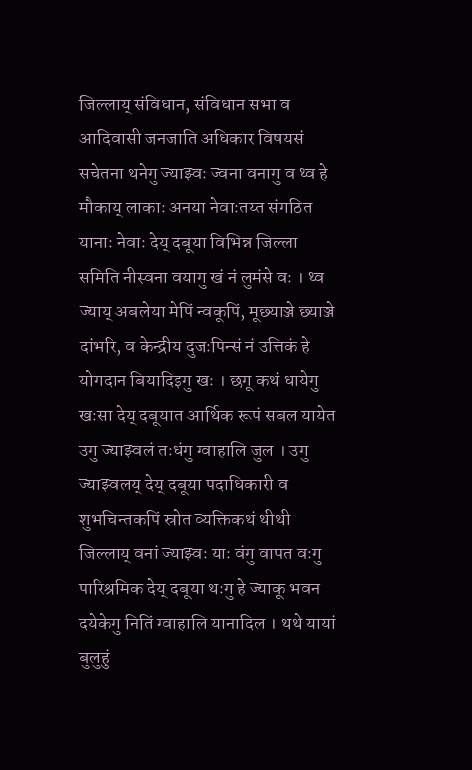जिल्लाय् संविधान, संविधान सभा व आदिवासी जनजाति अधिकार विषयसं सचेतना थनेगु ज्याझ्वः ज्वना वनागु व थ्व हे मौकाय् लाकाः अनया नेवाःतय्त संगठित यानाः नेवाः देय् दबूया विभिन्न जिल्ला समिति नीस्वना वयागु खं नं लुमंसे वः । थ्व ज्याय् अबलेया मेपिं न्वकूपिं, मूछ्याञ्जे छ्याञ्जे दांभरि, व केन्द्रीय दुजःपिन्सं नं उत्तिकं हे योगदान बियादिइगु खः । छगू कथं धायेगु खःसा देय् दबूयात आर्थिक रूपं सबल यायेत उगु ज्याझ्वलं तःधंगु ग्वाहालि जुल । उगु ज्याझ्वलय् देय् दबूया पदाधिकारी व शुभचिन्तकपिं स्रोत व्यक्तिकथं थीथी जिल्लाय् वनां ज्याझ्वः याः वंगु वापत वःगु पारिश्रमिक देय् दबूया थःगु हे ज्याकू भवन दयेकेगु नितिं ग्वाहालि यानादिल । थथे यायां बुलुहुं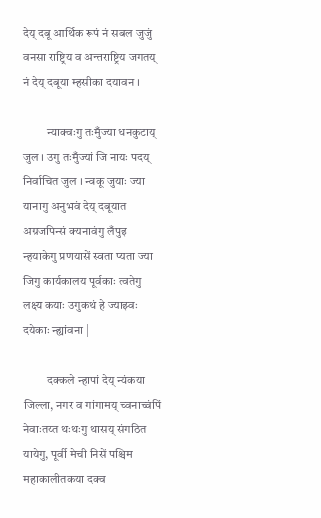देय् दबू आर्थिक रूपं नं सबल जुजुं वनसा राष्ट्रिय व अन्तराष्ट्रिय जगतय् नं देय् दबूया म्हसीका दयावन ।

          न्याक्वःगु तःमुँज्या धनकुटाय् जुल । उगु तःमुँज्यां जि नायः पदय् निर्वाचित जुल । न्वकू जुयाः ज्या यानागु अनुभवं देय् दबूयात अग्रजपिन्सं क्यनावंगु लँपुइ न्हयाकेगु प्रणयासें स्वता प्यता ज्या जिगु कार्यकालय पूर्वकाः त्वतेगु लक्ष्य कयाः उगुकथं हे ज्याझ्वः दयेकाः न्ह्यांवना |

          दक्कले न्हापां देय् न्यंकया जिल्ला, नगर व गांगामय् च्वनाच्वंपिं नेवाःतय्त थःथःगु थासय् संगठित यायेगु, पूर्वी मेची निसें पश्चिम महाकालीतकया दक्व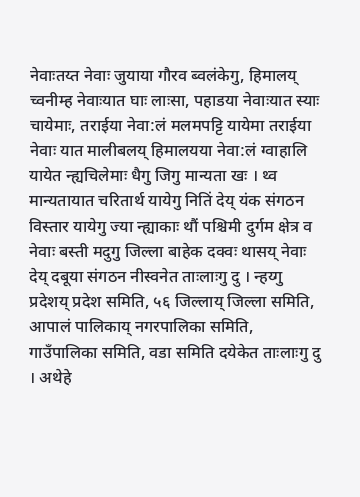नेवाःतय्त नेवाः जुयाया गौरव ब्वलंकेगु, हिमालय् च्वनीम्ह नेवाःयात घाः लाःसा, पहाडया नेवाःयात स्याः चायेमाः, तराईया नेवा:लं मलमपट्टि यायेमा तराईया नेवाः यात मालीबलय् हिमालयया नेवा:लं ग्वाहालि यायेत न्ह्यचिलेमाः धैगु जिगु मान्यता खः । थ्व मान्यतायात चरितार्थ यायेगु नितिं देय् यंक संगठन विस्तार यायेगु ज्या न्ह्याकाः थौं पश्चिमी दुर्गम क्षेत्र व नेवाः बस्ती मदुगु जिल्ला बाहेक दक्वः थासय् नेवाः देय् दबूया संगठन नीस्वनेत ताःलाःगु दु । न्हय्गु प्रदेशय् प्रदेश समिति, ५६ जिल्लाय् जिल्ला समिति, आपालं पालिकाय् नगरपालिका समिति, गाउँपालिका समिति, वडा समिति दयेकेत ताःलाःगु दु । अथेहे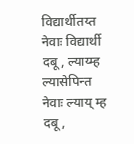विद्यार्थीतय्त नेवाः विद्यार्थी दबू, ल्याय्म्ह ल्यासेपिन्त नेवाः ल्याय् म्ह दबू,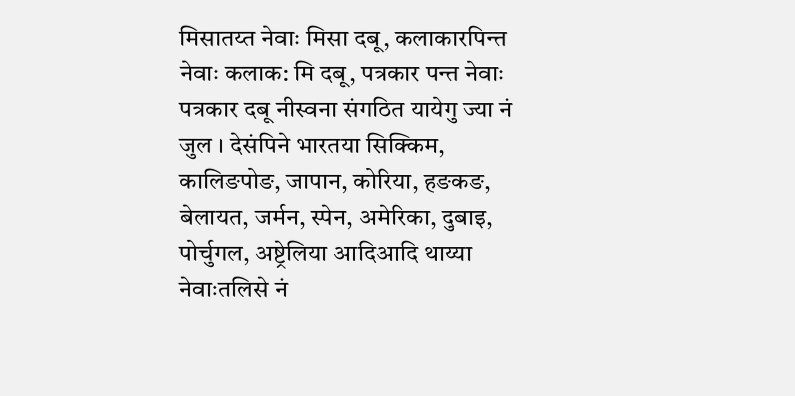मिसातय्त नेवाः मिसा दबू, कलाकारपिन्त नेवाः कलाक: मि दबू, पत्रकार पन्त नेवाः पत्रकार दबू नीस्वना संगठित यायेगु ज्या नं जुल । देसंपिने भारतया सिक्किम, कालिङपोङ, जापान, कोरिया, हङकङ, बेलायत, जर्मन, स्पेन, अमेरिका, दुबाइ, पोर्चुगल, अष्ट्रेलिया आदिआदि थाय्या नेवाःतलिसे नं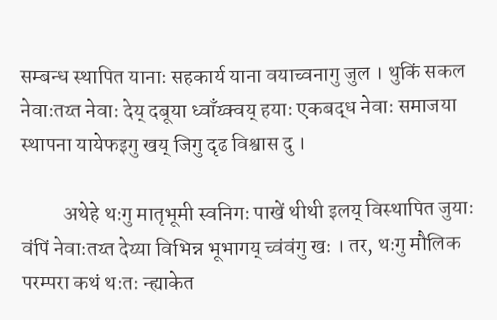सम्बन्ध स्थापित यानाः सहकार्य याना वयाच्वनागु जुल । थुकिं सकल नेवाःतय्त नेवाः देय् दबूया ध्वाँय्क्वय् हयाः एकबद्ध नेवाः समाजया स्थापना यायेफइगु खय् जिगु दृढ विश्वास दु ।

          अथेहे थःगु मातृभूमी स्वनिगः पाखें थीथी इलय् विस्थापित जुयाः वंपिं नेवाःतय्त देय्या विभिन्न भूभागय् च्वंवंगु खः । तर, थःगु मौलिक परम्परा कथं थःतः न्ह्याकेत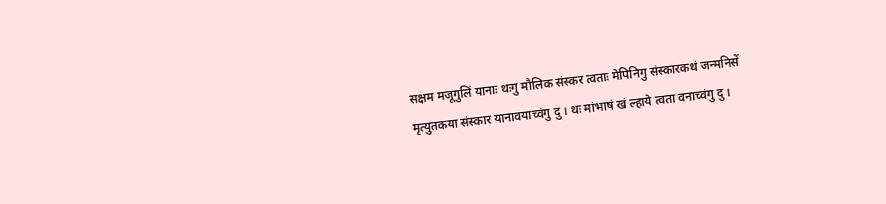सक्षम मजूगुलिं यानाः थःगु मौलिक संस्कर त्वताः मेपिनिगु संस्कारकथं जन्मनिसें मृत्युतकया संस्कार यानावयाच्वंगु दु । थः मांभाषं खं ल्हाये त्वता वनाच्वंगु दु ।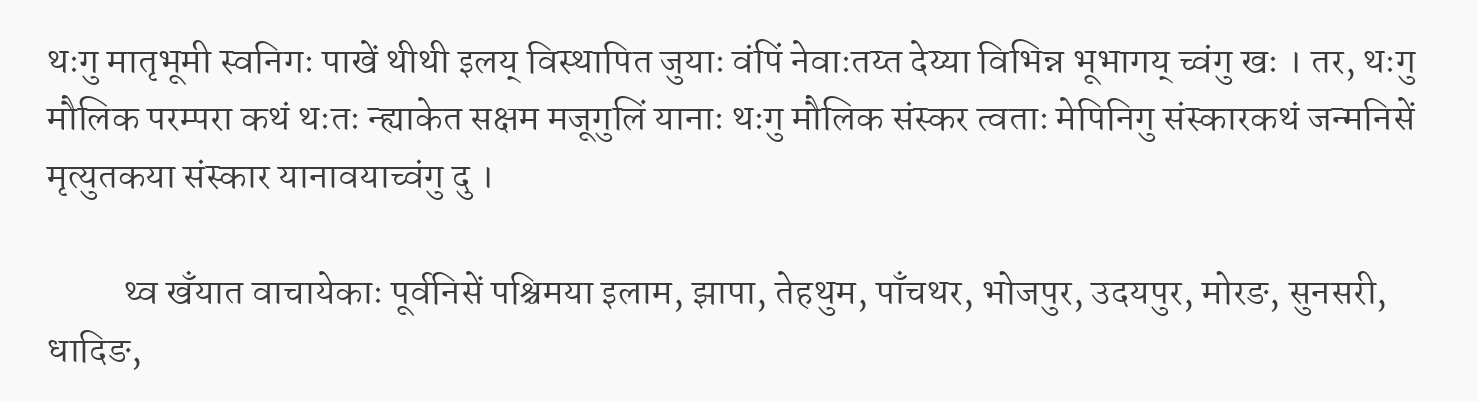थःगु मातृभूमी स्वनिगः पाखें थीथी इलय् विस्थापित जुयाः वंपिं नेवाःतय्त देय्या विभिन्न भूभागय् च्वंगु खः । तर, थःगु मौलिक परम्परा कथं थःतः न्ह्याकेत सक्षम मजूगुलिं यानाः थःगु मौलिक संस्कर त्वताः मेपिनिगु संस्कारकथं जन्मनिसें मृत्युतकया संस्कार यानावयाच्वंगु दु ।

          थ्व खँयात वाचायेकाः पूर्वनिसें पश्चिमया इलाम, झापा, तेहथुम, पाँचथर, भोजपुर, उदयपुर, मोरङ, सुनसरी, धादिङ,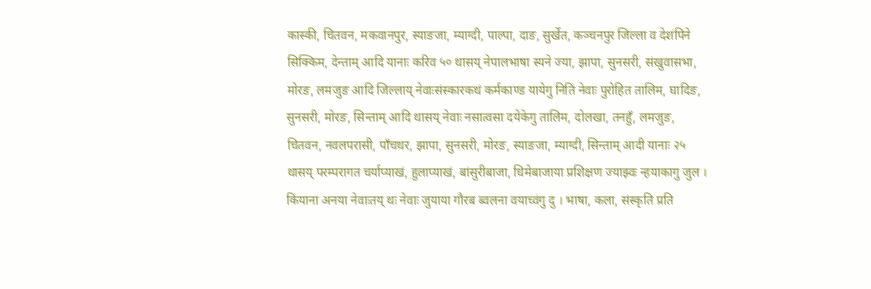कास्की, चितवन, मकवानपुर, स्याङजा, म्याग्दी, पाल्पा, दाङ, सुर्खेत, कञ्चनपुर जिल्ला व देशंपिने सिक्किम, देन्ताम् आदि यानाः करिव ५० थासय् नेपालभाषा स्यने ज्या, झापा, सुनसरी, संखुवासभा, मोरङ, लमजुङ आदि जिल्लाय् नेवाःसंस्कारकथं कर्मकाण्ड यायेगु नितिं नेवाः पुरोहित तालिम, घादिङ, सुनसरी, मोरङ, सिन्ताम् आदि थासय् नेवाः नसात्वसा दयेकेगु तालिम, दोलखा, तनहुँ, लमजुङ, चितवन, नवलपरासी, पाँचथर, झापा, सुनसरी, मोरङ, स्याङजा, म्याग्दी, सिन्ताम् आदी यानाः २५ थासय् परम्परागत चर्याप्याखं, हुलाप्याखं, बांसुरीबाजा, धिमेबाजाया प्रशिक्षण ज्याझ्वः न्हयाकागु जुल । किंयाना अनया नेवाःतय् थः नेवाः जुयाया गौरब ब्वलना वयाच्वंगु दु । भाषा, कला, संस्कृति प्रति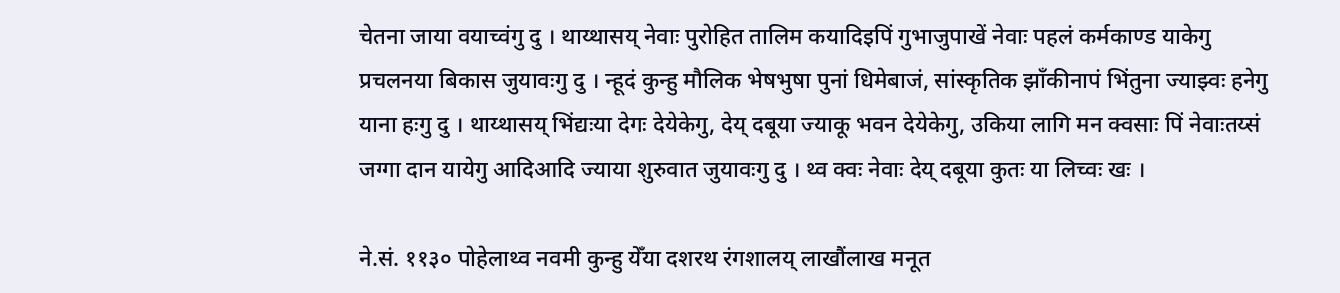चेतना जाया वयाच्वंगु दु । थाय्थासय् नेवाः पुरोहित तालिम कयादिइपिं गुभाजुपाखें नेवाः पहलं कर्मकाण्ड याकेगु प्रचलनया बिकास जुयावःगु दु । न्हूदं कुन्हु मौलिक भेषभुषा पुनां धिमेबाजं, सांस्कृतिक झाँकीनापं भिंतुना ज्याझ्वः हनेगु याना हःगु दु । थाय्थासय् भिंद्यःया देगः देयेकेगु, देय् दबूया ज्याकू भवन देयेकेगु, उकिया लागि मन क्वसाः पिं नेवाःतय्सं जग्गा दान यायेगु आदिआदि ज्याया शुरुवात जुयावःगु दु । थ्व क्वः नेवाः देय् दबूया कुतः या लिच्वः खः ।

ने.सं. ११३० पोहेलाथ्व नवमी कुन्हु येँया दशरथ रंगशालय् लाखौंलाख मनूत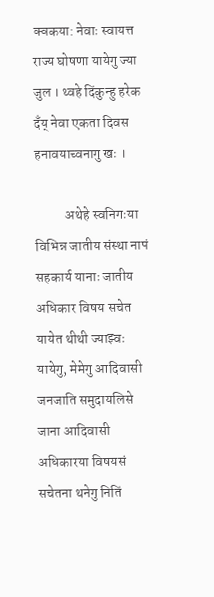क्वकया: नेवाः स्वायत्त राज्य घोषणा यायेगु ज्या जुल । थ्वहे दिंकुन्हु हरेक दँय् नेवा एकता दिवस हनावयाच्वनागु खः ।

           अथेहे स्वनिगःया विभिन्न जातीय संस्था नापं सहकार्य यानाः जातीय अधिकार विषय सचेत यायेत थीथी ज्याझ्वः यायेगु, मेमेगु आदिवासी जनजाति समुदायलिसे जाना आदिवासी अधिकारया विषयसं सचेतना थनेगु नितिं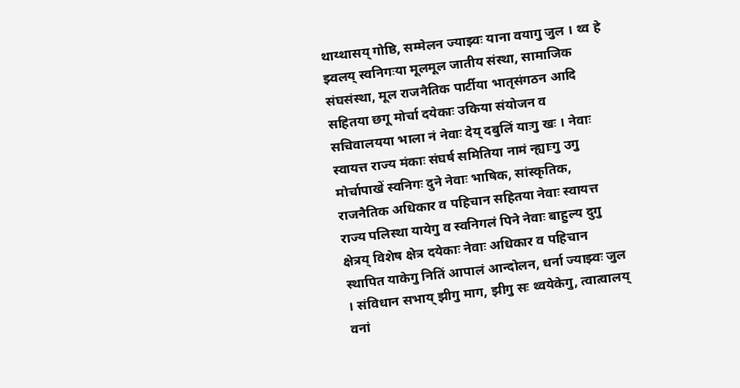थाय्थासय् गोष्ठि, सम्मेलन ज्याझ्वः याना वयागु जुल । थ्व हे झ्वलय् स्वनिगःया मूलमूल जातीय संस्था, सामाजिक संघसंस्था, मूल राजनैतिक पार्टीया भातृसंगठन आदि सहितया छगू मोर्चा दयेकाः उकिया संयोजन व सचिवालयया भाला नं नेवाः देय् दबुलिं याःगु खः । नेवाः स्वायत्त राज्य मंकाः संघर्ष समितिया नामं न्ह्याःगु उगु मोर्चापाखें स्वनिगः दुने नेवाः भाषिक, सांस्कृतिक, राजनैतिक अधिकार व पहिचान सहितया नेवाः स्वायत्त राज्य पलिस्था यायेगु व स्वनिगलं पिने नेवाः बाहुल्य दुगु क्षेत्रय् विशेष क्षेत्र दयेकाः नेवाः अधिकार व पहिचान स्थापित याकेगु नितिं आपालं आन्दोलन, धर्ना ज्याझ्वः जुल । संविधान सभाय् झीगु माग, झीगु सः थ्वयेकेगु, त्वात्वालय् वनां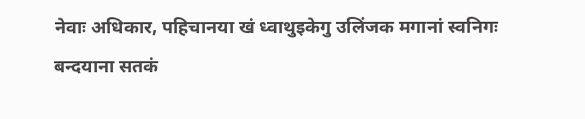नेवाः अधिकार, पहिचानया खं ध्वाथुइकेगु उलिंजक मगानां स्वनिगः बन्दयाना सतकं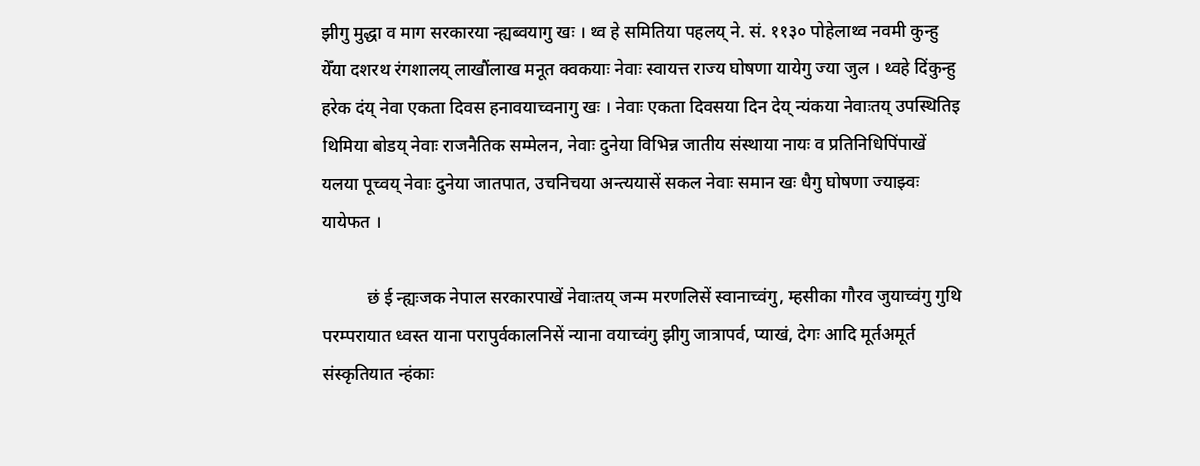झीगु मुद्धा व माग सरकारया न्ह्यब्वयागु खः । थ्व हे समितिया पहलय् ने. सं. ११३० पोहेलाथ्व नवमी कुन्हु येँया दशरथ रंगशालय् लाखौंलाख मनूत क्वकयाः नेवाः स्वायत्त राज्य घोषणा यायेगु ज्या जुल । थ्वहे दिंकुन्हु हरेक दंय् नेवा एकता दिवस हनावयाच्वनागु खः । नेवाः एकता दिवसया दिन देय् न्यंकया नेवाःतय् उपस्थितिइ थिमिया बोडय् नेवाः राजनैतिक सम्मेलन, नेवाः दुनेया विभिन्न जातीय संस्थाया नायः व प्रतिनिधिपिंपाखें यलया पूच्वय् नेवाः दुनेया जातपात, उचनिचया अन्त्ययासें सकल नेवाः समान खः धैगु घोषणा ज्याझ्वः यायेफत ।

          छं ई न्ह्यःजक नेपाल सरकारपाखें नेवाःतय् जन्म मरणलिसें स्वानाच्वंगु, म्हसीका गौरव जुयाच्वंगु गुथि परम्परायात ध्वस्त याना परापुर्वकालनिसें न्याना वयाच्वंगु झीगु जात्रापर्व, प्याखं, देगः आदि मूर्तअमूर्त संस्कृतियात न्हंकाः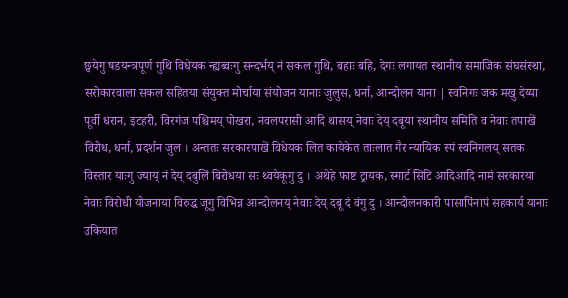छ्वयेगु षडयन्त्रपूर्ण गुथि विधेयक न्ह्यब्वःगु सन्दर्भय् नं सकल गुथि, बहाः बहि, देगः लगायत स्थानीय समाजिक संघसंस्था, सरोकारवाला सकल सहितया संयुक्त मोर्चाया संयोजन यानाः जुलुस, धर्ना, आन्दोलन याना | स्वनिगः जक मखु देय्या पूर्वी धरान, इटहरी, विरगंज पश्चिमय् पोखरा, नवलपरासी आदि थासय् नेवाः देय् दबूया स्थानीय समिति व नेवाः तपाखें विरोध, धर्ना, प्रदर्शन जुल । अन्ततः सरकारपाखें विधेयक लित कायेकेत ताःलात गैर न्यायिक स्पं स्वनिगलय् सतक विस्तार याःगु ज्याय् नं देय् दबुलिं बिरोधया सः थ्वयेकूगु दु । अथेहे फाष्ट ट्रायक, स्मार्ट सिटि आदिआदि नामं सरकारया नेवाः विरोधी योजनाया विरुद्ध जूगु विभिन्न आन्दोलनय् नेवाः देय् दबू दं वंगु दु । आन्दोलनकारी पासापिंनापं सहकार्य यानाः उकियात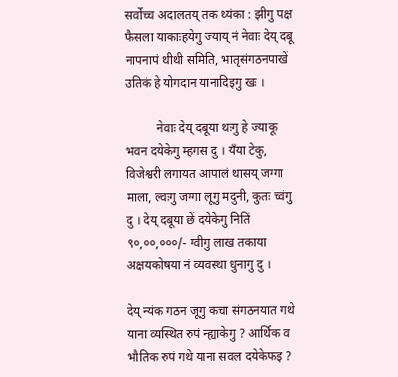सर्वोच्च अदालतय् तक थ्यंका : झीगु पक्ष फैसला याकाःहयेगु ज्याय् नं नेवाः देय् दबू नापनापं थीथी समिति, भातृसंगठनपाखें उतिकं हे योगदान यानादिइगु खः ।

          नेवाः देय् दबूया थःगु हे ज्याकू भवन दयेकेगु म्हगस दु । यँया टेकु, विजेश्वरी लगायत आपालं थासय् जग्गा माला, ल्वःगु जग्गा लूगु मदुनी, कुतः च्वंगु दु । देय् दबूया छें दयेकेगु नितिं ९०,००,०००/- ग्वीगु लाख तकाया अक्षयकोषया नं व्यवस्था धुनागु दु ।

देय् न्यंक गठन जूगु कचा संगठनयात गथे याना व्यस्थित रुपं न्ह्याकेगु ? आर्थिक व भौतिक रुपं गथे याना सवल दयेकेफइ ?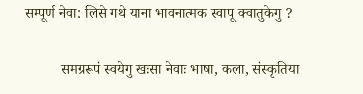सम्पूर्ण नेवा: लिसे गथे याना भावनात्मक स्वापू क्वातुकेगु ?

          समग्ररूपं स्वयेगु खःसा नेवाः भाषा, कला, संस्कृतिया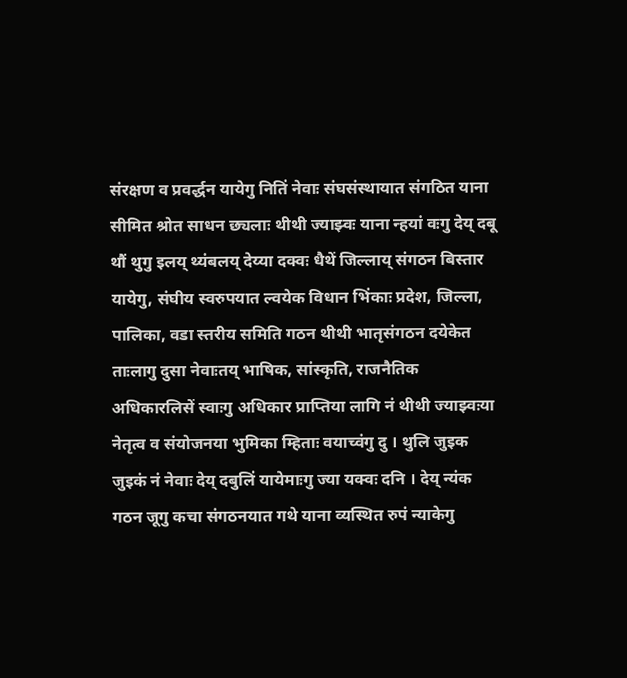संरक्षण व प्रवर्द्धन यायेगु नितिं नेवाः संघसंस्थायात संगठित याना सीमित श्रोत साधन छ्यलाः थीथी ज्याझ्वः याना न्हयां वःगु देय् दबू थौं थुगु इलय् थ्यंबलय् देय्या दक्वः धैथें जिल्लाय् संगठन बिस्तार यायेगु, संघीय स्वरुपयात ल्वयेक विधान भिंकाः प्रदेश, जिल्ला, पालिका, वडा स्तरीय समिति गठन थीथी भातृसंगठन दयेकेत ताःलागु दुसा नेवाःतय् भाषिक, सांस्कृति, राजनैतिक अधिकारलिसें स्वाःगु अधिकार प्राप्तिया लागि नं थीथी ज्याझ्वःया नेतृत्व व संयोजनया भुमिका म्हिताः वयाच्वंगु दु । थुलि जुइक जुइकं नं नेवाः देय् दबुलिं यायेमाःगु ज्या यक्वः दनि । देय् न्यंक गठन जूगु कचा संगठनयात गथे याना व्यस्थित रुपं न्याकेगु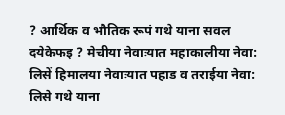? आर्थिक व भौतिक रूपं गथे याना सवल दयेकेफइ ? मेचीया नेवाःयात महाकालीया नेवा: लिसें हिमालया नेवाःयात पहाड व तराईया नेवा: लिसे गथे याना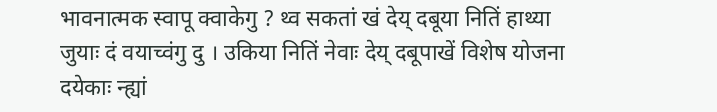भावनात्मक स्वापू क्वाकेगु ? थ्व सकतां खं देय् दबूया नितिं हाथ्या जुयाः दं वयाच्वंगु दु । उकिया नितिं नेवाः देय् दबूपाखें विशेष योजना दयेकाः न्ह्यां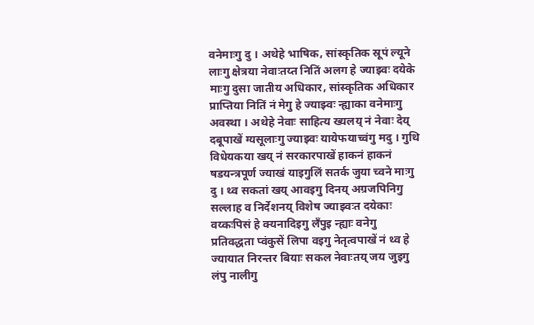वनेमाःगु दु । अथेहे भाषिक, सांस्कृतिक स्रूपं ल्यूने लाःगु क्षेत्रया नेवाःतय्त नितिं अलग हे ज्याझ्वः दयेके माःगु दुसा जातीय अधिकार, सांस्कृतिक अधिकार प्राप्तिया नितिं नं मेगु हे ज्याझ्वः न्ह्याका वनेमाःगु अवस्था । अथेहे नेवाः साहित्य ख्यलय् नं नेवाः देय् दबूपाखें ग्यसूलाःगु ज्याझ्वः यायेफयाच्वंगु मदु । गुथि विधेयकया खय् नं सरकारपाखें हाकनं हाकनं षडयन्त्रपूर्ण ज्याखं याइगुलिं सतर्क जुया च्वने माःगु दु । थ्व सकतां खय् आवइगु दिनय् अग्रजपिनिगु सल्लाह व निर्देशनय् विशेष ज्याझ्वःत दयेकाः वय्कःपिसं हे क्यनादिइगु लँपुइ न्ह्याः वनेगु प्रतिवद्धता प्वंकुसें लिपा वइगु नेतृत्वपाखें नं थ्व हे ज्यायात निरन्तर बियाः सकल नेवाःतय् जय जुइगु लंपु नालीगु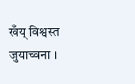खँय् विश्वस्त जुयाच्वना ।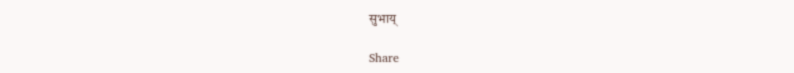सुभाय्

Share